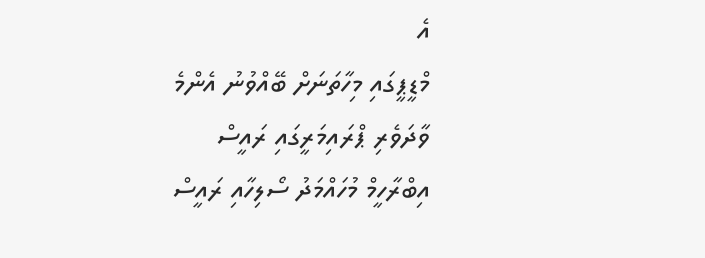އެ
މްޑީޕީގައި މިހާތަނަށް ބޭއްވުނު އެންމެ ވާދަވެރި ޕްރައިމަރީގައި ރައީސް އިބްރާހީމް މުހައްމަދު ސޯލިހާއި ރައީސް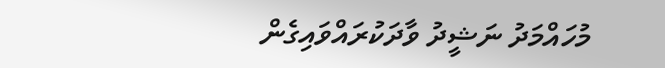މުހައްމަދު ނަޝީދު ވާދަކުރައްވައިގެން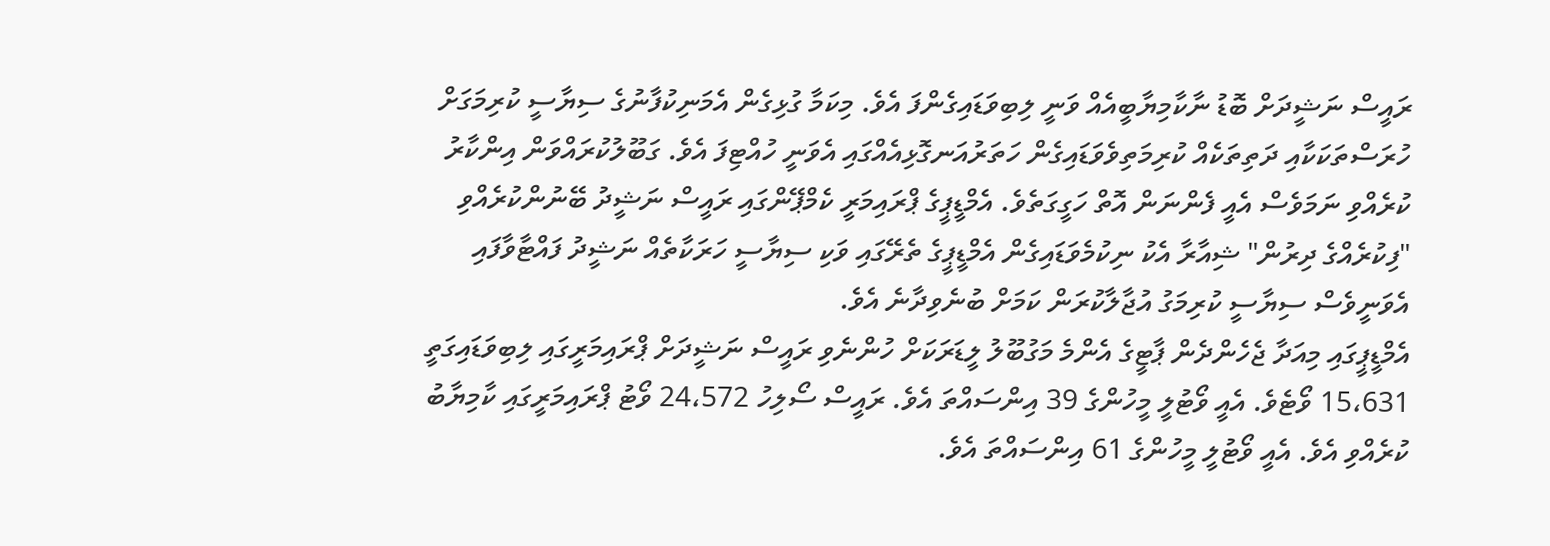ރައީސް ނަޝީދަށް ބޮޑު ނާކާމިޔާބީއެއް ވަނީ ލިބިވަޑައިގެންފަ އެވެ. މިކަމާ ގުޅިގެން އެމަނިކުފާނުގެ ސިޔާސީ ކުރިމަގަށް ހުރަސްތަކަކާއި ދަތިތަކެއް ކުރިމަތިވެވަޑައިގެން ހަތަރުއަނގޮޅިއެއްގައި އެވަނީ ހުއްޓިފަ އެވެ. ގަބޫލުކުރައްވަން އިންކާރު ކުރެއްވި ނަމަވެސް އެއީ ފެންނަން އޮތް ހަގީގަތެވެ. އެމްޑީޕީގެ ޕްރައިމަރީ ކެމްޕޭންގައި ރައީސް ނަޝީދު ބޭނުންކުރެއްވި "ފިކުރެއްގެ ދިރުން" ޝިއާރާ އެކު ނިކުމެވަޑައިގެން އެމްޑީޕީގެ ތެރޭގައި ވަކި ސިޔާސީ ހަރަކާތެއް ނަޝީދު ފައްޓާވާފައި އެވަނީވެސް ސިޔާސީ ކުރިމަގު އުޖާލާކުރަން ކަމަށް ބުނެވިދާނެ އެވެ.
އެމްޑީޕީގައި މިއަދާ ޖެހެންދެން ޕާޓީގެ އެންމެ މަގުބޫލު ލީޑަރަކަށް ހުންނެވި ރައީސް ނަޝީދަށް ޕްރައިމަރީގައި ލިބިވަޑައިގަތީ 15،631 ވޯޓެވެ. އެއީ ވޯޓުލީ މީހުންގެ 39 އިންސައްތަ އެވެ. ރައީސް ސޯލިހު 24،572 ވޯޓު ޕްރައިމަރީގައި ކާމިޔާބު ކުރެއްވި އެވެ. އެއީ ވޯޓުލީ މީހުންގެ 61 އިންސައްތަ އެވެ.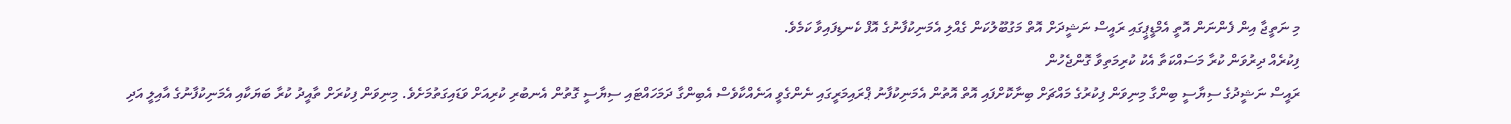މި ނަތީޖާ އިން ފެންނަން އޮތީ އެމްޑީޕީގައި ރައީސް ނަޝީދަށް އޮތް މަގުބޫލުކަން ގެއްލި އެމަނިކުފާނުގެ އޮފް ކެނޑިފައިވާ ކަމެވެ.
ފިކުރެއް ދިރުވަން ކުރާ މަސައްކަތާ އެކު ކުރިމަތިވާ ގޮންޖެހުން
ރައީސް ނަޝީދުގެ ސިޔާސީ ބިންގާ މިނިވަން ފިކުރުގެ މައްޗަށް ބިނާކޮށްފައި އޮތް އޮތުން އެމަނިކުފާނު ޕްރައިމަރީގައި ނެންގެވީ އަނެއްކާވެސް އެބިންގާ ދަމަހައްޓައި ސިޔާސީ ގޮތުން އެނބުރި ކުރިއަށް ވަޑައިގަތުމަށެވެ. މިނިވަން ފިކުރަށް ތާއީދު ކުރާ ބަޔަކާއި އެމަނިކުފާނުގެ އާއިލީ އަދި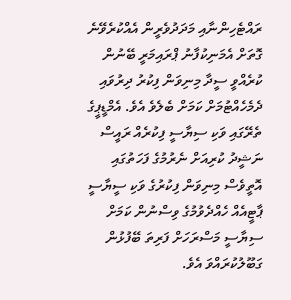ރައްޓެހިންނާއި މަދަދުވެރީން އެއްކުރެވޭނެ ގޮތަށް އެމަނިކުފާނު ޕްރައިމަރީ ބޭނުން ކުރެއްވީ ސީދާ މިނިވަން ފިކުރު ދިރުވައި ދެމެހެއްޓުމަށް ކަމަށް ބެލެވެ އެވެ. އެމްޑީޕީގެ ތެރޭގައި ވަކި ސިޔާސީ ފިކުރެއް ރައީސް ނަޝީދު ކުރިއަށް ނެރުމުގެ ފަހަތުގައި އޮތީވެސް މިނިވަން ފިކުރުގެ ވަކި ސީޔާސީ ޕާޓީއެއް ހެއްދެވުމުގެ ވިސްނުން ކަމަށް ސިޔާސީ މަސްރަހަށް ފަރިތަ ބޭފުޅުން ގަބޫލުކުރައްވަ އެވެ.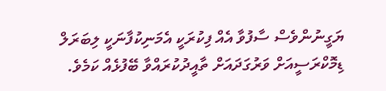ޔަގީނުންވެސް ސާފުވާ އެއް ފިކުރަކީ އެމަނިކުފާނަކީ ލިބަރަލް ޑިމޮކްރަސީއަށް ވަރުގަދައަށް ތާއީދުކުރައްވާ ބޭފުޅެއް ކަމެވެ.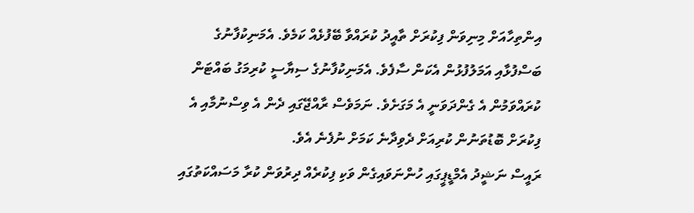އިންތިހާއަށް މިނިވަން ފިކުރަށް ތާއީދު ކުރައްވާ ބޭފުޅެއް ކަމެވެ. އެމަނިކުފާނުގެ ބަސްފުޅާއި އަމަލުފުޅުން އެކަން ސާފެވެ. އެމަނިކުފާނުގެ ސިޔާސީ ކުރިމަގު ބައްޓަން ކުރައްވަމުން އެ ގެންދަވަނީ އެ މަގަށެވެ. ނަމަވެސް ރާއްޖޭގައި ދެން އެ ވިސްނުމާއި އެ ފިކުރަށް ބޮޑުތަނުން ކުރިއަށް ދެވިދާނެ ކަމަށް ނުފެނެ އެވެ.
ރައީސް ނަޝީދު އެމްޑީޕީގައި ހުންނަވައިގެން ވަކި ފިކުރެއް ދިރުވަން ކުރާ މަސައްކަތުގައި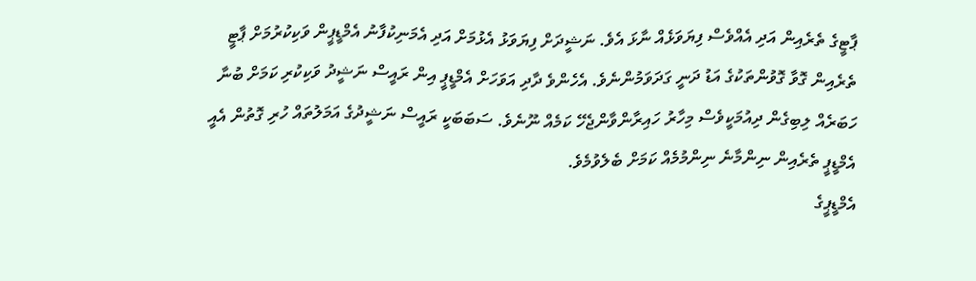ޕާޓީގެ ތެރެއިން އަދި އެއްވެސް ފިޔަވަޅެއް ނާޅަ އެވެ. ނަޝީދަށް ފިޔަވަޅު އެޅުމަށް އަދި އެމަނިކުފާނު އެމްޑީޕީން ވަކިކުރުމަށް ޕާޓީ ތެރެއިން ގޮވާ ގޮވުންތަކުގެ އަޑު ދަނީ ގަދަވަމުންނެވެ. އެހެންވެ ދާދި އަވަހަށް އެމްޑީޕީ އިން ރައީސް ނަޝީދު ވަކިކުރި ކަމަށް ބުނާ ހަބަރެއް ލިބިގެން ދިއުމަކީވެސް މިހާރު ހައިރާންވާންޖެހޭ ކަމެއް ނޫނެވެ. ސަބަބަކީ ރައީސް ނަޝީދުގެ އަމަލުތައް ހުރި ގޮތުން އެއީ އެމްޑީޕީ ތެރެއިން ނިންމާނެ ނިންމުމެއް ކަމަށް ބެލެވުމެވެ.
އެމްޑީޕީގެ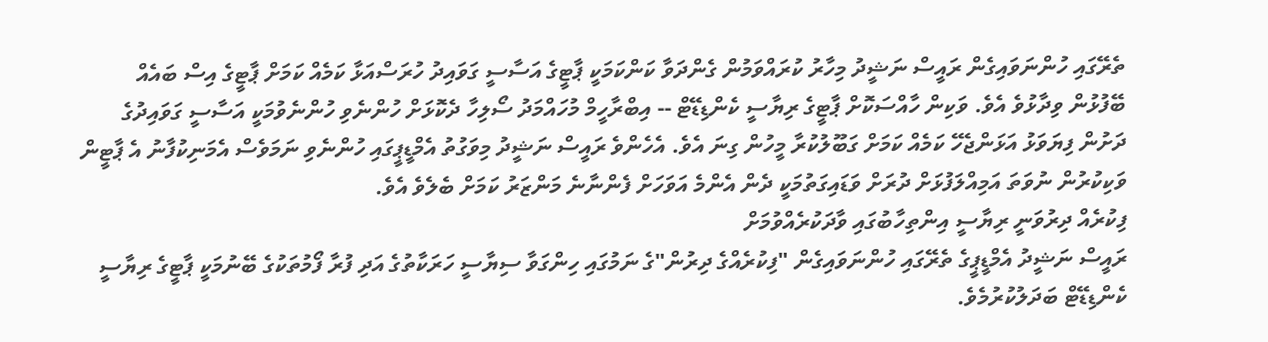ތެރޭގައި ހުންނަވައިގެން ރައީސް ނަޝީދު މިހާރު ކުރައްވަމުން ގެންދަވާ ކަންކަމަކީ ޕާޓީގެ އަސާސީ ގަވައިދު ހުރަސްއަޅާ ކަމެއް ކަމަށް ޕާޓީގެ އިސް ބައެއް ބޭފުޅުން ވިދާޅުވެ އެވެ. ވަކިން ހާއްސަކޮށް ޕާޓީގެ ރިޔާސީ ކެންޑިޑޭޓް -- އިބްރާހީމް މުހައްމަދު ސޯލިހާ ދެކޮޅަށް ހުންނެވި ހުންނެވުމަކީ އަސާސީ ގަވައިދުގެ ދަށުން ފިޔަވަޅު އަޅަންޖެހޭ ކަމެއް ކަމަށް ގަބޫލުކުރާ މީހުން ގިނަ އެވެ. އެހެންވެ ރައީސް ނަޝީދު މިވަގުތު އެމްޑީޕީގައި ހުންނެވި ނަމަވެސް އެމަނިކުފާނު އެ ޕާޓީން ވަކިކުރުން ނުވަތަ އަމިއްލަފުޅަށް ދުރަށް ވަޑައިގަތުމަކީ ދެން އެންމެ އަވަހަށް ފެންނާނެ މަންޒަރު ކަމަށް ބެލެވެ އެވެ.
ފިކުރެއް ދިރުވަނީ ރިޔާސީ އިންތިހާބުގައި ވާދަކުރެއްވުމަށް
ރައީސް ނަޝީދު އެމްޑީޕީގެ ތެރޭގައި ހުންނަވައިގެން "ފިކުރެއްގެ ދިރުން"ގެ ނަމުގައި ހިންގަވާ ސިޔާސީ ހަރަކާތުގެ އަދި ފުރާ ފޯމުތަކުގެ ބޭނުމަކީ ޕާޓީގެ ރިޔާސީ ކެންޑިޑޭޓް ބަދަލުކުރުމެވެ.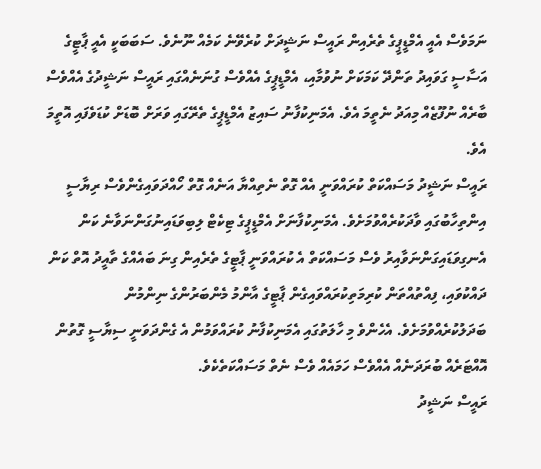ނަމަވެސް އެއީ އެމްޑީޕީގެ ތެރެއިން ރައީސް ނަޝީދަށް ކުރެވޭނެ ކަމެއް ނޫނެވެ. ސަބަބަކީ އެއީ ޕާޓީގެ އަސާސީ ގަވައިދު ތަންދޭ ކަމަކަށް ނުވުމާއި، އެމްޑީޕީގެ އެއްވެސް ގުނަނެއްގައި ރައީސް ނަޝީދުގެ އެއްވެސް ބާރެއް ނުފޫޒެއް މިއަދު ނެތީމަ އެވެ. އެމަނިކުފާނު ސައިޒު އެމްޑީޕީގެ ތެރޭގައި ވަރަށް ބޮޑަށް ކުޑަވެފައި އޮތީމަ އެވެ.
ރައީސް ނަޝީދު މަސައްކަތް ކުރައްވަނީ އެއް ގޮތް ނެތިއްޔާ އަނެއް ގޮތް ހޯއްދަވައިގެންވެސް ރިޔާސީ އިންތިހާބުގައި ވާދަކުރެއްވުމަށެވެ. އެމަނިކުފާނަށް އެމްޑީޕީގެ ޓިކެޓް ލިބިވަޑައިނުގަންނަވާނެ ކަން އެނގިވަޑައިގަންނަވާއިރު ވެސް މަސައްކަތް އެ ކުރައްވަނީ ޕާޓީގެ ތެރެއިން ގިނަ ބައެއްގެ ތާއީދު އޮތް ކަން ދައްކުވައި، ފިއްތުއްތަން ކުރިމަތިކުރައްވައިގެން ޕާޓީގެ އާންމު މެންބަރުންގެ ނިންމުން ބަދަލުކުރެއްވުމަށެވެ. އެހެންވެ މި ހާލަތުގައި އެމަނިކުފާނު ކުރައްވަމުން އެ ގެންދަވަނީ ސިޔާސީ ގޮތުން އޮއްޓަރެއް ބުރަދަނެއް އެއްވެސް ހަމައެއް ވެސް ނެތް މަސައްކަތެކެވެ.
ރައީސް ނަޝީދު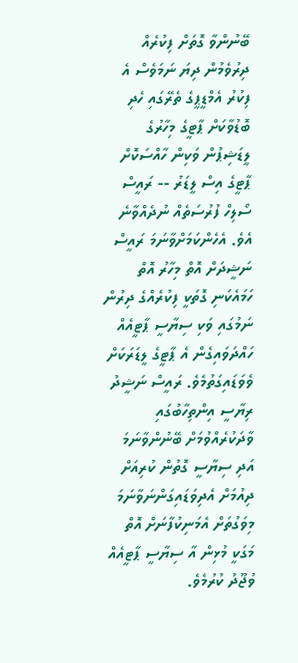ބޭނުންވާ ގޮތަށް ފިކުރެއް ދިރުވެމުން ދިޔަ ނަމަވެސް އެ ފިކުރު އެމްޑީޕީގެ ތެރޭގައި ހެދި ބޮޑުވާކަށް ޕާޓީގެ މިހާރުގެ ލީޑަޝިޕުން ވަކިން ހާއްސަކޮށް ޕާޓީގެ އިސް ލީޑަރު -- ރައީސް ސޯލިހް ފުރުސަތެއް ނުދެއްވާނެ އެވެ. އެހެންކަމަށްވާނަމަ ރައީސް ނަޝީދަށް އޮތް މިހާރު އޮތް ހަމައެކަނި ގޮތަކީ ފިކުރެއްގެ ދިރުން ނަމުގައި ވަކި ސިޔާސީ ޕާޓީއެއް ހައްދަވައިގެން އެ ޕާޓީގެ ލީޑަރަކަށް ވެވަޑައިގަތުމެވެ. ރައީސް ނަޝީދު ރިޔާސީ އިންތިހާބުގައި ވާދަކުރެއްވުމަށް ބޭނުންވާނަމަ އަދި ސިޔާސީ ގޮތުން ކުރިއަށް ދިއުމަށް އެދިވަޑައިގަންނަވާނަމަ މިވަގުތަށް އެމަނިކުފާނަށް އޮތް މަގަކީ މުޅިން އާ ސިޔާސީ ޕާޓީއެއް ވުޖޫދު ކުރުމެވެ.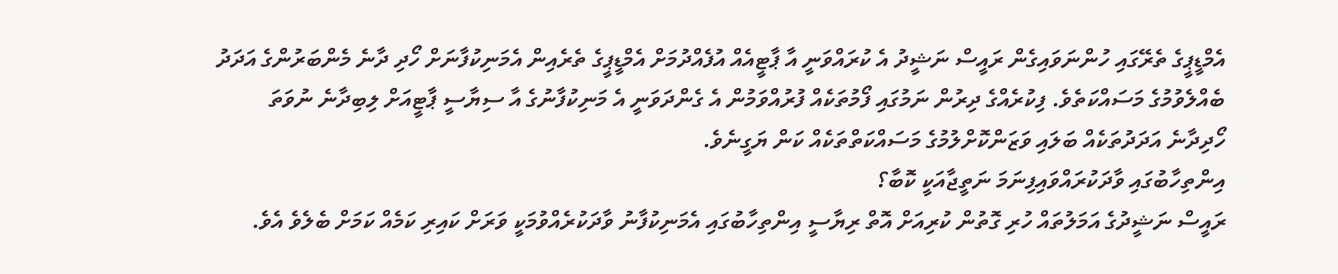އެމްޑީޕީގެ ތެރޭގައި ހުންނަވައިގެން ރައީސް ނަޝީދު އެ ކުރައްވަނީ އާ ޕާޓީއެއް އުފެއްދުމަށް އެމްޑީޕީގެ ތެރެއިން އެމަނިކުފާނަށް ހޯދި ދާނެ މެންބަރުންގެ އަދަދު ބެއްލެވުމުގެ މަސައްކަތެވެ. ފިކުރެއްގެ ދިރުން ނަމުގައި ފޯމުތަކެއް ފުރުއްވަމުން އެ ގެންދަވަނީ އެ މަނިކުފާނުގެ އާ ސިޔާސީ ޕާޓީއަށް ލިބިދާނެ ނުވަތަ ހޯދިދާނެ އަދަދުތަކެއް ބަލައި ވަޒަންކޮށްލުމުގެ މަސައްކަތްތަކެއް ކަން ޔަގީނެވެ.
އިންތިހާބުގައި ވާދަކުރައްވައިފިނަމަ ނަތީޖާއަކީ ކޮބާ؟
ރައީސް ނަޝީދުގެ އަމަލުތައް ހުރި ގޮތުން ކުރިއަށް އޮތް ރިޔާސީ އިންތިހާބުގައި އެމަނިކުފާނު ވާދަކުރެއްވުމަކީ ވަރަށް ކައިރި ކަމެއް ކަމަށް ބެލެވެ އެވެ.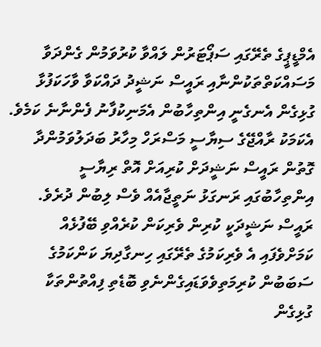އެމްޑީޕީގެ ތެރޭގައި ސަޕޯޓަރުން ލައްވާ ކުރުވަމުން ގެންދަވާ މަސައްކަތްތަކުންނާއި ރައީސް ނަޝީދު ދައްކަވާ ވާހަކަފުޅާ ގުޅިގެން އެނގެނީ އިންތިހާބުން އެމަނިކުފާނު ފެންނާނެ ކަމެވެ.
އެކަމަކު ރާއްޖޭގެ ސިޔާސީ މަސްރަހް މިހާރު ބަދަލުވަމުންދާ ގޮތުން ރައީސް ނަޝީދަށް ކުރިއަށް އޮތް ރިޔާސީ އިންތިހާބުގައި ރަނގަޅު ނަތީޖާއެއް ވެސް ލިބުން ދުރެވެ. ރައީސް ނަޝީދަކީ ކުރިން ވެރިކަން ކުރެއްވި ބޭފުޅެއް ކަމަށްވެފައި އެ ވެރިކަމުގެ ތެރޭގައި ހިނގާދިޔަ ކަންކަމުގެ ސަބަބުން ކުރިމަތިވެވަޑައިގެންނެވި ބޮޑެތި ފިއްތުންތަކާ ގުޅިގެން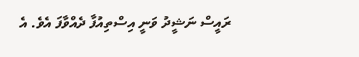ރައީސް ނަޝީދު ވަނީ އިސްތިއުފާ ދެއްވާފަ އެވެ. އެ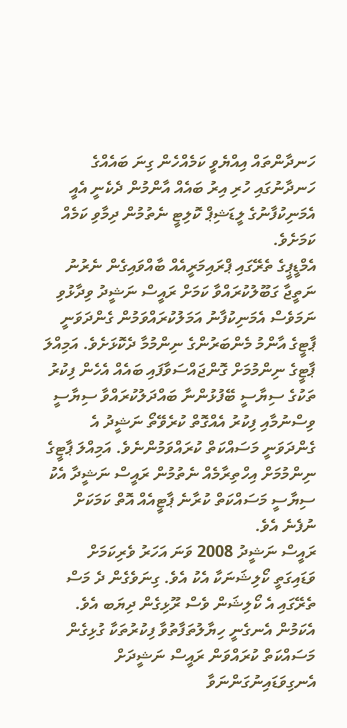ހަނދާންތައް އިއްޔެވީ ކަމެއްހެން ގިނަ ބައެއްގެ ހަނދާނުގައި ހުރި އިރު ބައެއް އާންމުން ދެކެނީ އެއީ އެމަނިކުފާނުގެ ލީޑަޝިޕް ކޮލިޓީ ނެތުމުން ދިމާވި ކަމެއް ކަމަށެވެ.
އެމްޑީޕީގެ ތެރޭގައި ޕްރައިމަރީއެއް ބާއްވައިގެން ނެރުނު ނަތީޖާ ގަބޫލުކުރައްވާ ކަމަށް ރައީސް ނަޝީދު ވިދާޅުވި ނަމަވެސް އެމަނިކުފާނު އަމަލުކުރައްވަމުން ގެންދަވަނީ ޕާޓީގެ އާންމު މެންބަރުންގެ ނިންމުމާ ދެކޮޅަށެވެ. އަމިއްލަ ޕާޓީގެ ނިންމުމަށް ގޮންޖައްސަވާފައި ބައެއް އެހެން ފިކުރު ތަކުގެ ސިޔާސީ ބޭފުޅުންނާ ބައްދަލުކުރައްވާ ސިޔާސީ ވިސްނުމާއި ފިކުރު އެއްގޮތް ކުރެވޭތޯ ނަޝީދު އެ ގެންދަވަނީ މަސައްކަތް ކުރައްވަމުންނެވެ. އަމިއްލަ ޕާޓީގެ ނިންމުމަށް އިހްތިރާމެއް ނެތުމުން ރައީސް ނަޝީދާ އެކު ސިޔާސީ މަސައްކަތް ކުރާނެ ޕާޓީއެއް އޮތް ކަމަކަށް ނުފެނެ އެވެ.
ރައީސް ނަޝީދު 2008 ވަނަ އަހަރު ވެރިކަމަށް ވަޑައިގަތީ ކޯލިޝަނަކާ އެކު އެވެ. ގިނަވެގެން ދެ މަސް ތެރޭގައި އެ ކޯލިޝަން ވެސް ރޫޅިގެން ދިޔަބ އެވެ. އެކަމުން އެނގެނީ ހިޔާލުތަފާތުވާ ފިކުރުތަކާ ގުޅިގެން މަސައްކަތް ކުރައްވަން ރައީސް ނަޝީދަށް އެނގިވަޑައިނުގަންނަވާ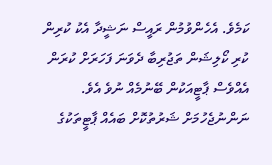ކަމެވެ. އެހެންވުމުން ރައީސް ނަޝީދާ އެކު ކުރިން ކުރި ކޯލިޝަން ތަޖުރިބާ ދެވަނަ ފަހަރަށް ކުރަން އެއްވެސް ޕާޓީއަކުން ބޭނުމެއް ނުވެ އެވެ. ނަންނުޖެހުމަށް ޝަރުތުކޮށް ބައެއް ޕާޓީތަކުގެ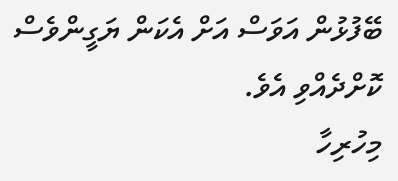ބޭފުޅުން އަވަސް އަށް އެކަން ޔަގީންވެސް ކޮށްދެއްވި އެވެ.
މިހުރިހާ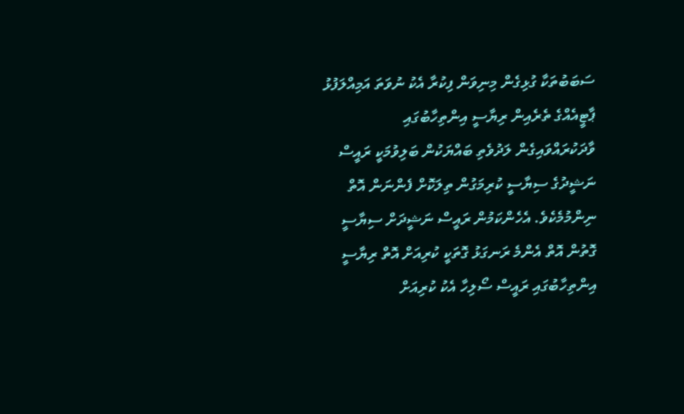ސަބަބުތަކާ ގުޅިގެން މިނިވަން ފިކުރާ އެކު ނުވަތަ އަމިއްލަފުޅު ޕާޓީއެއްގެ ތެރެއިން ރިޔާސީ އިންތިހާބުގައި ވާދަކުރައްވައިގެން ލަދުވެތި ބައްޔަކުން ބަލިވުމަކީ ރައީސް ނަޝީދުގެ ސިޔާސީ ކުރިމަގުން ތިލަކޮށް ފެންނަން އޮތް ނިންމުމެކެވެ. އެހެންކަމުން ރައީސް ނަޝީދަށް ސިޔާސީ ގޮތުން އޮތް އެންމެ ރަނގަޅު ގޮތަކީ ކުރިއަށް އޮތް ރިޔާސީ އިންތިހާބުގައި ރައީސް ސޯލިހާ އެކު ކުރިއަށް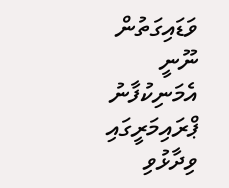ވަޑައިގަތުން ނޫނީ އެމަނިކުފާނު ޕްރައިމަރީގައި ވިދާޅުވި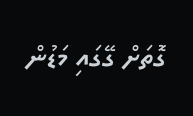ގޮތަށް ގޭގައި މަޑުން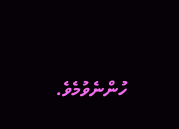ހުންނެވުމެވެ.